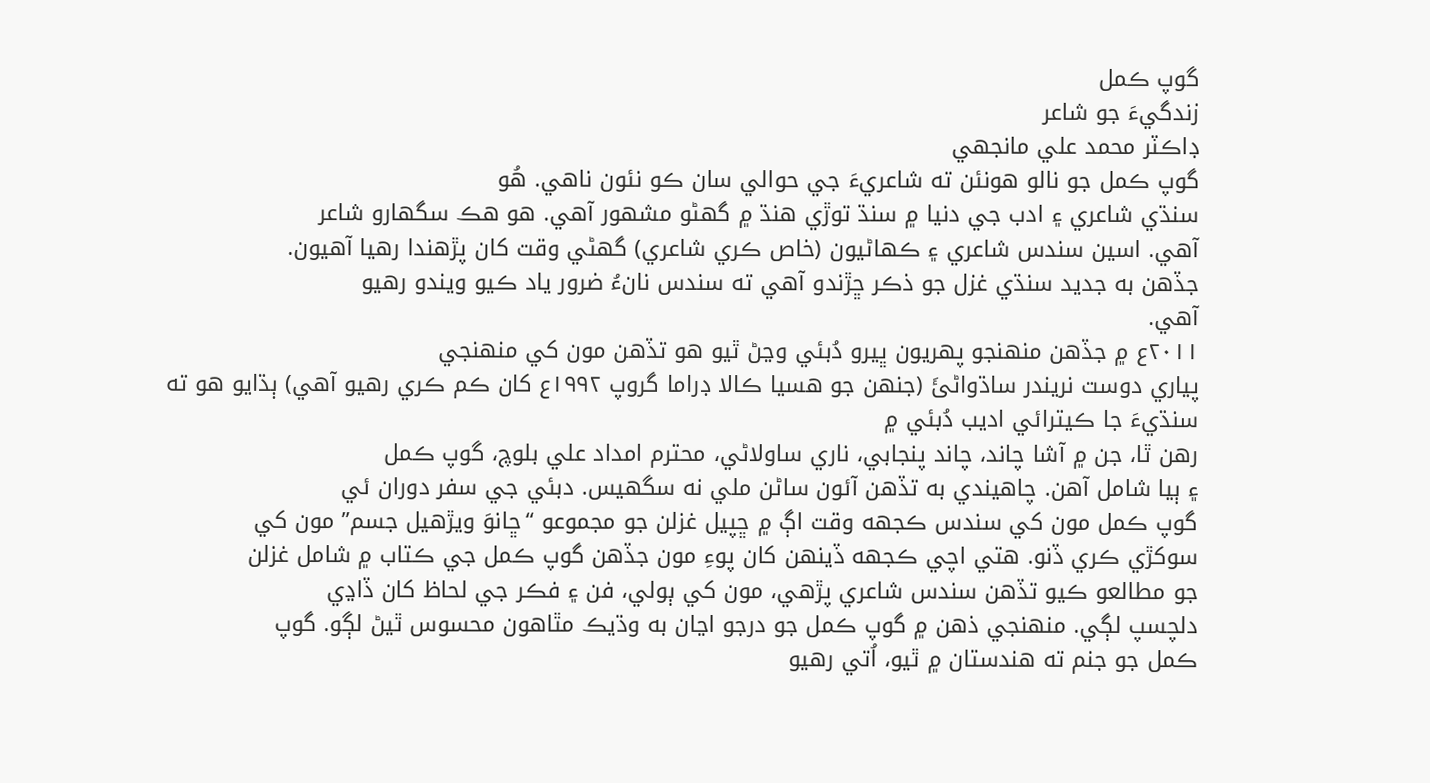گوپ ڪمل
زندگيءَ جو شاعر
ڊاڪٽر محمد علي مانجهي
گوپ ڪمل جو نالو هونئن ته شاعريءَ جي حوالي سان ڪو نئون ناهي. هُو
سنڌي شاعري ۽ ادب جي دنيا ۾ سنڌ توڙي هنڌ ۾ گھڻو مشهور آهي. هو هڪ سگھارو شاعر
آهي. اسين سندس شاعري ۽ ڪهاڻيون (خاص ڪري شاعري) گھڻي وقت کان پڙهندا رهيا آهيون.
جڏهن به جديد سنڌي غزل جو ذڪر ڇڙندو آهي ته سندس نانءُ ضرور ياد ڪيو ويندو رهيو
آهي.
۲۰۱۱ع ۾ جڏهن منهنجو پهريون ڀيرو دُبئي وڃڻ ٿيو هو تڏهن مون کي منهنجي
پياري دوست نريندر ساڌواڻئَ (جنهن جو هسيا ڪالا ڊراما گروپ ۱۹۹۲ع کان ڪم ڪري رهيو آهي) ٻڌايو هو ته سنڌيءَ جا ڪيترائي اديب دُبئي ۾
رهن ٿا، جن ۾ آشا چاند، چاند پنجابي، ناري ساولاڻي، محترم امداد علي بلوچ، گوپ ڪمل
۽ ٻيا شامل آهن. چاهيندي به تڏهن آئون ساڻن ملي نه سگھيس. دبئي جي سفر دوران ئي
گوپ ڪمل مون کي سندس ڪجهه وقت اڳ ۾ ڇپيل غزلن جو مجموعو “ڇانوَ ويڙهيل جسم” مون کي
سوکڙي ڪري ڏنو. هتي اچي ڪجهه ڏينهن کان پوءِ مون جڏهن گوپ ڪمل جي ڪتاب ۾ شامل غزلن
جو مطالعو ڪيو تڏهن سندس شاعري پڙهي، مون کي ٻولي، فن ۽ فڪر جي لحاظ کان ڏاڍي
دلچسپ لڳي. منهنجي ذهن ۾ گوپ ڪمل جو درجو اڃان به وڌيڪ مٿاهون محسوس ٿيڻ لڳو. گوپ
ڪمل جو جنم ته هندستان ۾ ٿيو، اُتي رهيو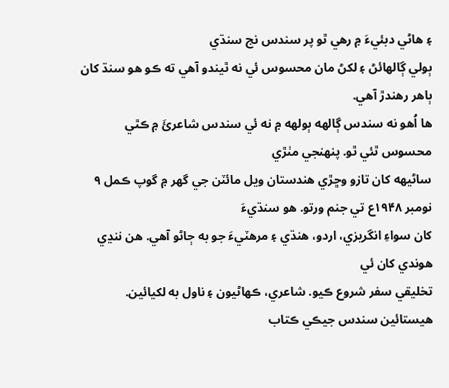۽ هاڻي دبئيءَ ۾ رهي ٿو پر سندس نج سنڌي
ٻولي ڳالهائڻ ۽ لکڻ مان محسوس ئي نه ٿيندو آهي ته ڪو هو سنڌ کان ٻاهر رهندڙ آهي.
ها اُهو نه سندس ڳالهه ٻولهه ۾ نه ئي سندس شاعرئَ ۾ ڪٿي محسوس ٿئي ٿو. پنهنجي مٺڙي
ساڻيهه کان تازو وڇڙي هندستان ويل مائٽن جي گھر ۾ گوپ ڪمل ۹ نومبر ۱۹۴۸ع تي جنم ورتو. هو سنڌيءَ
کان سواءِ انگريزي، اردو، هنڌي ۽ مرهٽيءَ جو به ڄاڻو آهي. هن ننڍي هوندي کان ئي
تخليقي سفر شروع ڪيو. شاعري، ڪهاڻيون ۽ ناول به لکيائين. هيستائين سندس جيڪي ڪتاب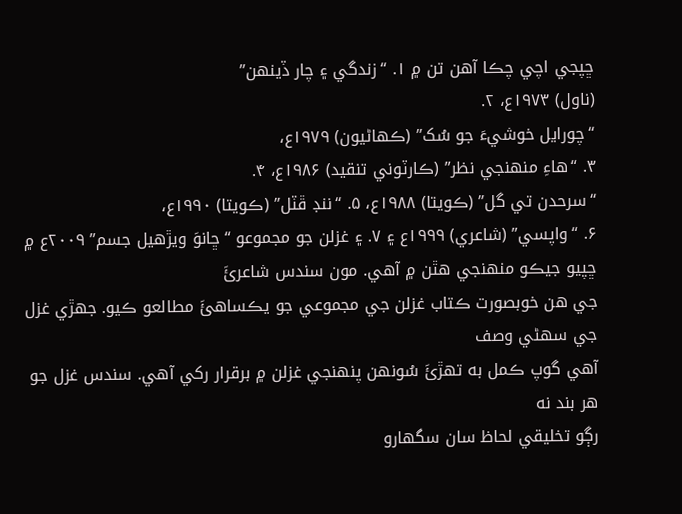ڇپجي اچي چڪا آهن تن ۾ ۱. “زندگي ۽ چار ڏينهن”
(ناول) ۱۹۷۳ع، ۲.
“چورايل خوشيءَ جو سُک” (ڪهاڻيون) ۱۹۷۹ع،
۳. “هاءِ منهنجي نظر” (ڪارٽوني تنقيد) ۱۹۸۶ع، ۴.
“سرحدن تي گل” (ڪويتا) ۱۹۸۸ع، ۵. “ننڊ ڦٽل” (ڪويتا) ۱۹۹۰ع،
۶. “واپسي” (شاعري) ۱۹۹۹ع ۽ ۷. ۽ غزلن جو مجموعو “ڇانوَ ويڙهيل جسم” ۲۰۰۹ع ۾ ڇپيو جيڪو منهنجي هٿن ۾ آهي. مون سندس شاعرئَ
جي هن خوبصورت ڪتاب غزلن جي مجموعي جو يڪساهئَ مطالعو ڪيو. جهڙي غزل جي سهڻي وصف
آهي گوپ ڪمل به تهڙئَ سُونهن پنهنجي غزلن ۾ برقرار رکي آهي. سندس غزل جو هر بند نه
رڳو تخليقي لحاظ سان سگھارو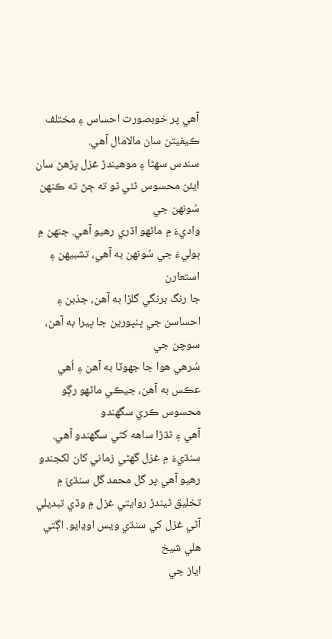آهي پر خوبصورت احساس ۽ مختلف ڪيفيتن سان مالامال آهي.
سندس سهڻا ۽ موهيندڙ غزل پڙهڻ سان ايئن محسوس ٿئي ٿو ته ڄڻ ته ڪنهن سُونهن جي
واديءَ ۾ ماڻهو اڏري رهيو آهي. جنهن ۾ ٻوليءَ جي سُونهن به آهي، تشبيهن ۽ استعارن
جا رنگ برنگي گلڙا به آهن، جذبن ۽ احساسن جي ڀنڀورين جا ڀيرا به آهن، سوچن جي
سُرهي هوا جا جهوٽا به آهن ۽ اُهي عڪس به آهن، جيڪي ماڻهو رڳو محسوس ڪري سگھندو
آهي ۽ ٿڌڙا ساهه کڻي سگھندو آهي.
سنڌيءَ ۾ غزل گھڻي زماني کان لکجندو رهيو آهي پر گل محمد گل سنڌئَ ۾
تخليق ٿيندڙ روايتي غزل ۾ وڏي تبديلي آڻي غزل کي سنڌي ويس اوڍايو. اڳتي هلي شيخ
اياز جي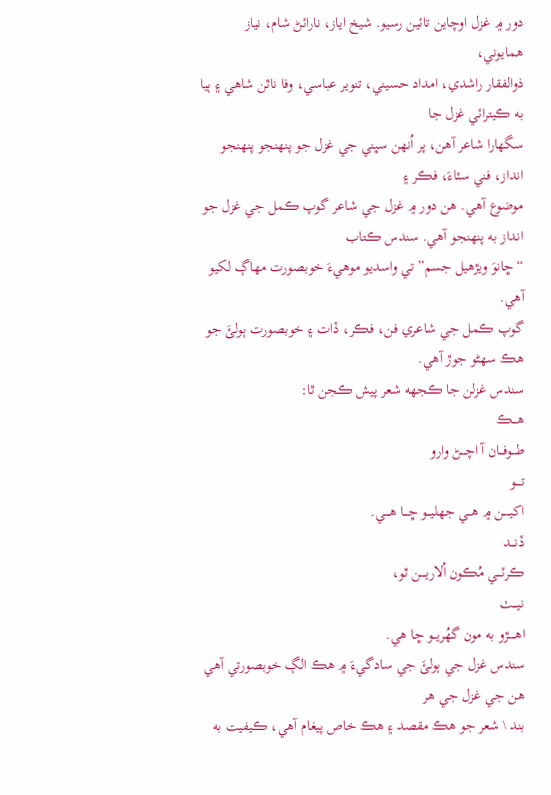دور ۾ غزل اوچاين تائين رسيو. شيخ اياز، نارائڻ شام، نياز همايوني،
ذوالفقار راشدي، امداد حسيني، تنوير عباسي، وفا ناٿن شاهي ۽ ٻيا به ڪيترائي غزل جا
سگھارا شاعر آهن، پر اُنهن سڀني جي غزل جو پنهنجو پنهنجو انداز، فني سٽاءَ، فڪر ۽
موضوع آهي. هن دور ۾ غزل جي شاعر گوپ ڪمل جي غزل جو انداز به پنهنجو آهي. سندس ڪتاب
“ڇانوَ ويڙهيل جسم” تي واسديو موهيءَ خوبصورت مهاڳ لکيو آهي.
گوپ ڪمل جي شاعري فن، فڪر، ڏات ۽ خوبصورت ٻولئَ جو هڪ سهڻو جوڙ آهي.
سندس غزلن جا ڪجهه شعر پيش ڪجن ٿا:
هـــڪ
طـــوفـــان آ اچـــڻ وارو
تــــو
اکيـــــن ۾ هــي جهليـــو ڇـــا هــــي.
ڏنـــد
ڪرٽـــي مُڪون اُلاريــــن ٿو،
نيـــٺ
اهـــــڙو به مون گهُريــو ڇا هي.
سندس غزل جي ٻولئَ جي سادگيءَ ۾ هڪ الڳ خوبصورتي آهي هن جي غزل جي هر
بند \ شعر جو هڪ مقصد ۽ هڪ خاص پيغام آهي، ڪيفيت به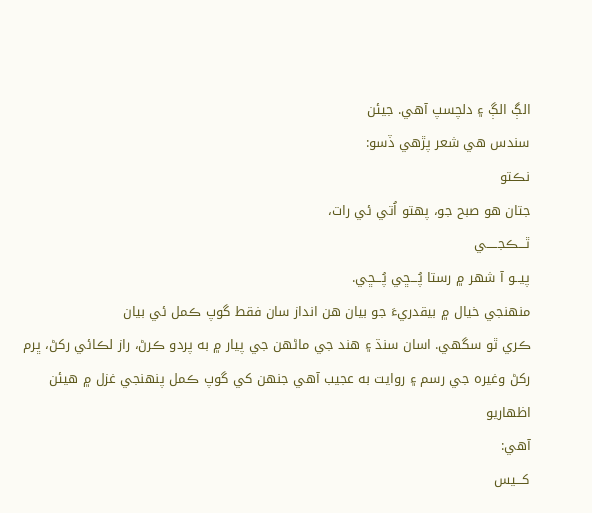الڳ الڳ ۽ دلچسپ آهي. جيئن
سندس هي شعر پڙهي ڏسو:
نڪتو
جتان هو صبح جو، پهتو اُتي ئي رات،
ٿـــڪجـــــي
پيــو آ شهر ۾ رستا پُـــڇي پُـــڇي.
منهنجي خيال ۾ بيقدريءَ جو بيان هن انداز سان فقط گوپ ڪمل ئي بيان
ڪري ٿو سگھي. اسان سنڌ ۽ هند جي ماڻهن جي پيار ۾ به پردو ڪرڻ، راز لڪائي رکڻ، ڀرم
رکڻ وغيره جي رسم ۽ روايت به عجيب آهي جنهن کي گوپ ڪمل پنهنجي غزل ۾ هيئن اظهاريو
آهي:
کـــيس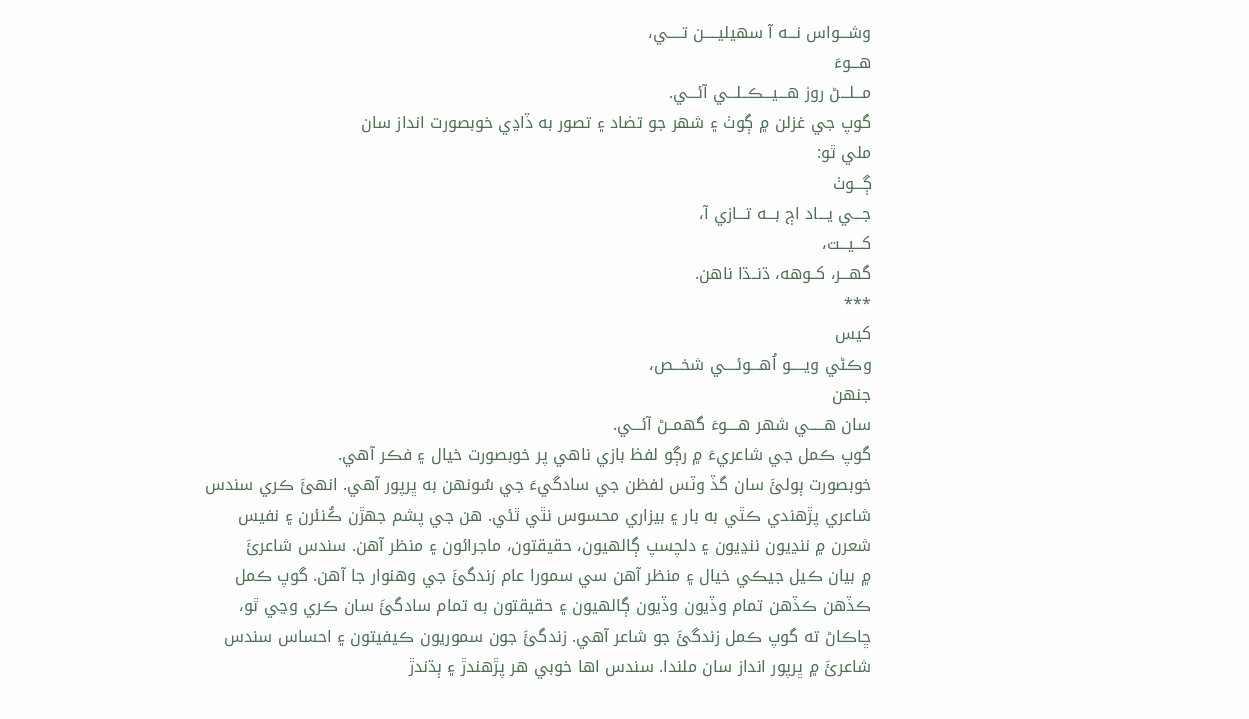وشـــواس نـــه آ سهيليـــــن تـــــي،
هـــوءَ
مـــلـــڻ روز هـــيـــڪــلـــي آئـــي.
گوپ جي غزلن ۾ ڳوٺ ۽ شهر جو تضاد ۽ تصور به ڏاڍي خوبصورت انداز سان
ملي ٿو:
ڳـــوٺ
جـــي يـــاد اڄ بـــه تـــازي آ،
کـــيـــت،
گھـــر، کــوهه، ڌنــڌا ناهن.
***
کيس
وڪڻي ويـــــو اُهـــوئــــي شخـــص،
جنهن
سان هـــــي شهر هــــوءَ گهمــڻ آئـــي.
گوپ ڪمل جي شاعريءَ ۾ رڳو لفظ بازي ناهي پر خوبصورت خيال ۽ فڪر آهي.
خوبصورت ٻولئَ سان گڏ وٽس لفظن جي سادگيءَ جي سُونهن به ڀرپور آهي. انهئَ ڪري سندس
شاعري پڙهندي ڪٿي به بار ۽ بيزاري محسوس نٿي ٿئي. هن جي پشم جهڙن ڪُنئرن ۽ نفيس
شعرن ۾ ننڍيون ننڍيون ۽ دلچسپ ڳالهيون، حقيقتون، ماجرائون ۽ منظر آهن. سندس شاعرئَ
۾ بيان ڪيل جيڪي خيال ۽ منظر آهن سي سمورا عام زندگئَ جي وهنوار جا آهن. گوپ ڪمل
ڪڏهن ڪڏهن تمام وڏيون وڏيون ڳالهيون ۽ حقيقتون به تمام سادگئَ سان ڪري وڃي ٿو،
ڇاڪاڻ ته گوپ ڪمل زندگئَ جو شاعر آهي. زندگئَ جون سموريون ڪيفيتون ۽ احساس سندس
شاعرئَ ۾ ڀرپور انداز سان ملندا. سندس اها خوبي هر پڙهندڙ ۽ ٻڌندڙ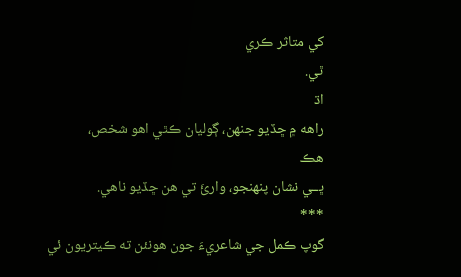کي متاثر ڪري
ٿي.
اڌ
راهه ۾ ڇڏيو جنهن، ڳوليان ڪٿي اهو شخص،
هڪ
ڀــي نشان پنهنجو، وارئَ تي هن ڇڏيو ناهي.
***
گوپ ڪمل جي شاعريءَ جون هونئن ته ڪيتريون ئي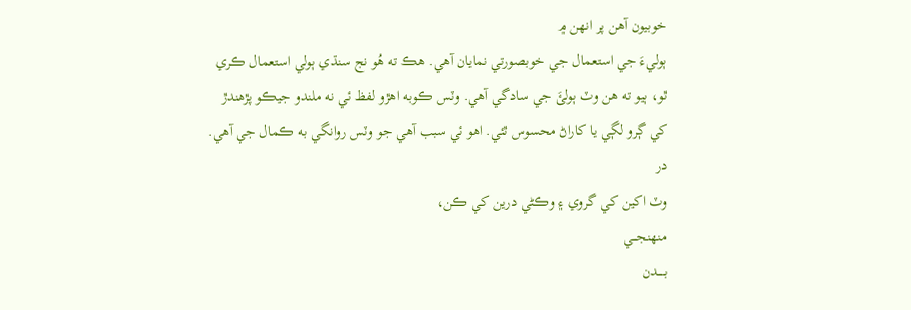خوبيون آهن پر انهن ۾
ٻوليءَ جي استعمال جي خوبصورتي نمايان آهي. هڪ ته هُو نج سنڌي ٻولي استعمال ڪري
ٿو، ٻيو ته هن وٽ ٻولئَ جي سادگي آهي. وٽس ڪوبه اهڙو لفظ ئي نه ملندو جيڪو پڙهندڙ
کي ڳرو لڳي يا کاراڻ محسوس ٿئي. اهو ئي سبب آهي جو وٽس روانگي به ڪمال جي آهي.
در
وٽ اکين کي گروي ۽ وڪڻي درين کي ڪن،
منهنجـــي
بـــــدن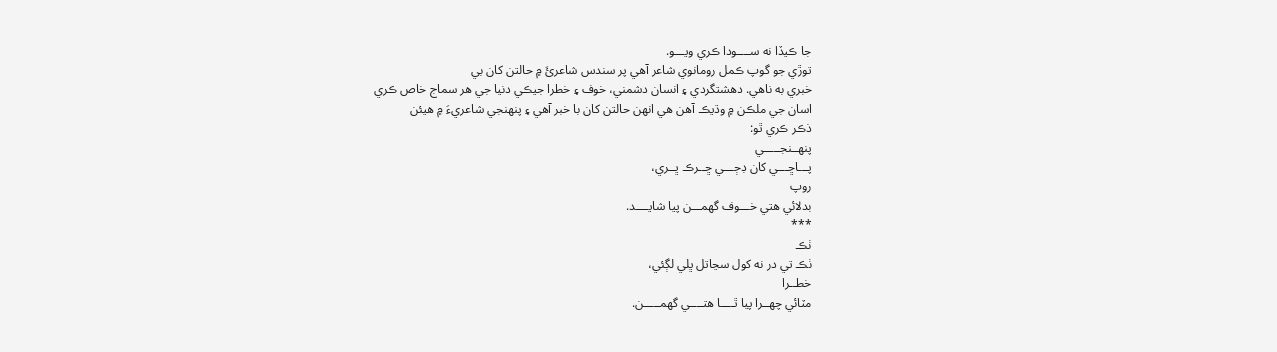جا ڪيڏا نه ســــودا ڪري ويـــو.
توڙي جو گوپ ڪمل رومانوي شاعر آهي پر سندس شاعرئَ ۾ حالتن کان بي
خبري به ناهي. دهشتگردي ۽ انسان دشمني، خوف ۽ خطرا جيڪي دنيا جي هر سماج خاص ڪري
اسان جي ملڪن ۾ وڌيڪ آهن هي انهن حالتن کان با خبر آهي ۽ پنهنجي شاعريءَ ۾ هيئن
ذڪر ڪري ٿو:
پنهــنجـــــي
پـــاڇـــي کان ڊڄـــي ڇــرڪ ڀــري،
روپ
بدلائي هتي خـــوف گھمـــن پيا شايــــد.
***
ٺڪ
ٺڪ تي در نه کول سڃاتل ڀلي لڳئي،
خطــرا
مٽائي چهــرا پيا ٿــــا هتــــي گھمـــــن.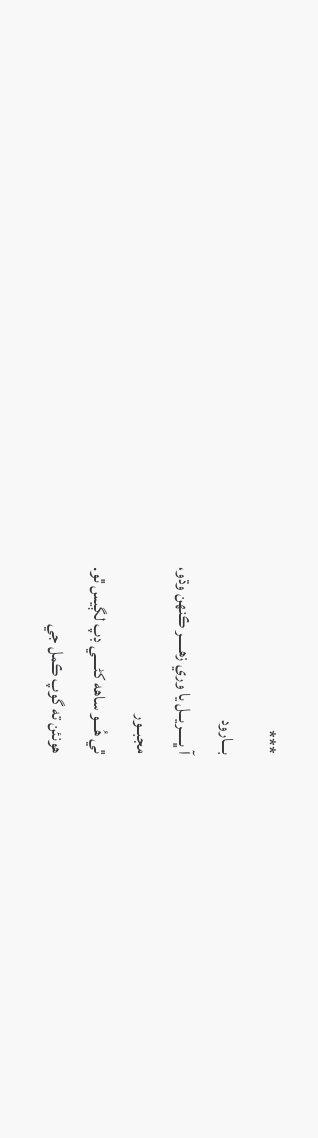***
بـــارود
آ ڀـــــريــل يا وري زهـــــر ڪنهن وڌو،
مجبــور
ٿي هُـــو ساهه کڻــــي ڊپ لڳيس ٿو.
هونئن ته گوپ ڪمل جي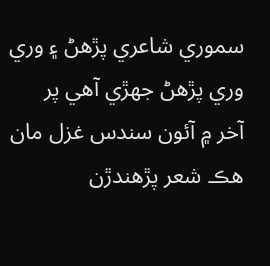سموري شاعري پڙهڻ ۽ وري وري پڙهڻ جهڙي آهي پر
آخر ۾ آئون سندس غزل مان هڪ شعر پڙهندڙن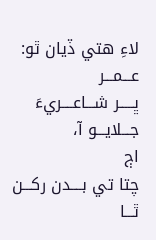لاءِ هتي ڏيان ٿو:
عـــمـــر
ڀـــــر شـــاعــــريءَ جـــلايـــو آ،
اڄ
چتا تي بــــدن رکـــن ٿـــا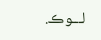لـــوڪ.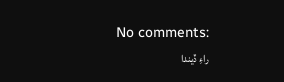No comments:
راءِ ڏيندا